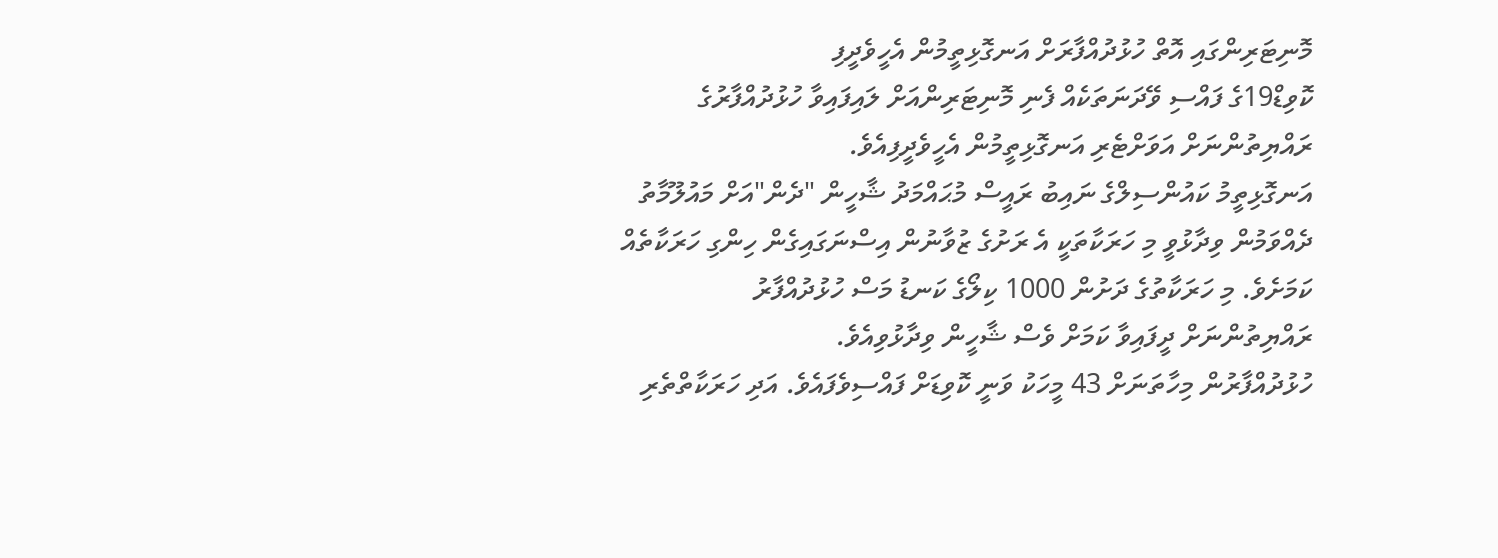މޮނިޓަރިންގައި އޮތް ހުޅުދުއްފާރަށް އަނގޮޅިތީމުން އެހީވެދީފި
ކޮވިޑް19ގެ ފައްސި ވޭދަނަތަކެއް ފެނި މޮނިޓަރިންއަށް ލައިފައިވާ ހުޅުދުއްފާރުގެ ރައްޔިތުންނަށް އަވަށްޓެރި އަނގޮޅިތީމުން އެހީވެދީފިއެވެ.
އަނގޮޅިތީމު ކައުންސިލްގެ ނައިބު ރައީސް މުޙައްމަދު ޝާހީން "ދެން"އަށް މައުލޫމާތު ދެއްވަމުން ވިދާޅުވީ މި ހަރަކާތަކީ އެ ރަށުގެ ޒުވާނުން އިސްނަގައިގެން ހިންގި ހަރަކާތެއް ކަމަށެވެ. މި ހަރަކާތުގެ ދަށުން 1000 ކިލޯގެ ކަނޑު މަސް ހުޅުދުއްފާރު ރައްޔިތުންނަށް ދީފައިވާ ކަމަށް ވެސް ޝާހީން ވިދާޅުވިއެވެ.
ހުޅުދުއްފާރުން މިހާތަނަށް 43 މީހަކު ވަނީ ކޮވިޑަށް ފައްސިވެފައެވެ. އަދި ހަރަކާތްތެރި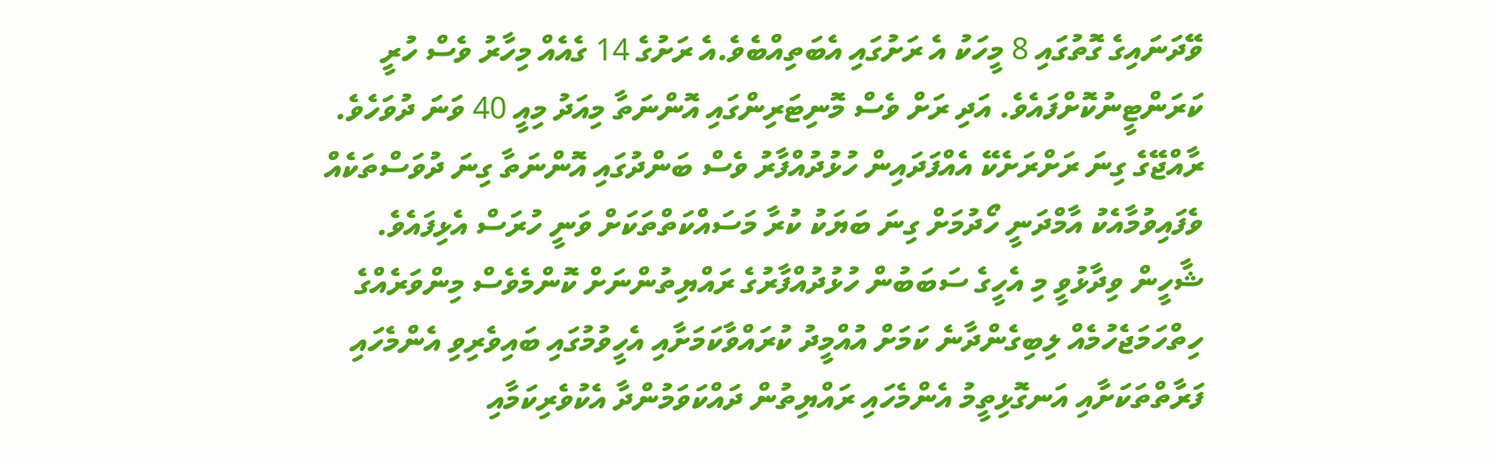ވޭދަނައިގެ ގޮތުގައި 8 މީހަކު އެ ރަށުގައި އެބަތިއްބެވެ.އެ ރަށުގެ 14 ގެއެއް މިހާރު ވެސް ހުރީ ކަރަންޓީނުކޮށްފައެވެ. އަދި ރަށް ވެސް މޮނިޓަރިންގައި އޮންނަތާ މިއަދު މިއީ 40 ވަނަ ދުވަހެވެ. ރާއްޖޭގެ ގިނަ ރަށްރަށެކޭ އެއްފަދައިން ހުޅުދުއްފާރު ވެސް ބަންދުގައި އޮންނަތާ ގިނަ ދުވަސްތަކެއް ވެފައިވުމާއެކު އާމްދަނީ ހޯދުމަށް ގިނަ ބަޔަކު ކުރާ މަސައްކަތްތަކަށް ވަނީ ހުރަސް އެޅިފައެވެ.
ޝާހީން ވިދާޅުވީ މި އެހީގެ ސަބަބުން ހުޅުދުއްފާރުގެ ރައްޔިތުންނަށް ކޮންމެވެސް މިންވަރެއްގެ ހިތްހަމަޖެހުމެއް ލިބިގެންދާނެ ކަމަށް އުއްމީދު ކުރައްވާކަމަށާއި އެހީވުމުގައި ބައިވެރިވި އެންމެހައި ފަރާތްތަކަށާއި އަނގޮޅިތީމު އެންމެހައި ރައްޔިތުން ދައްކަވަމުންދާ އެކުވެރިކަމާއި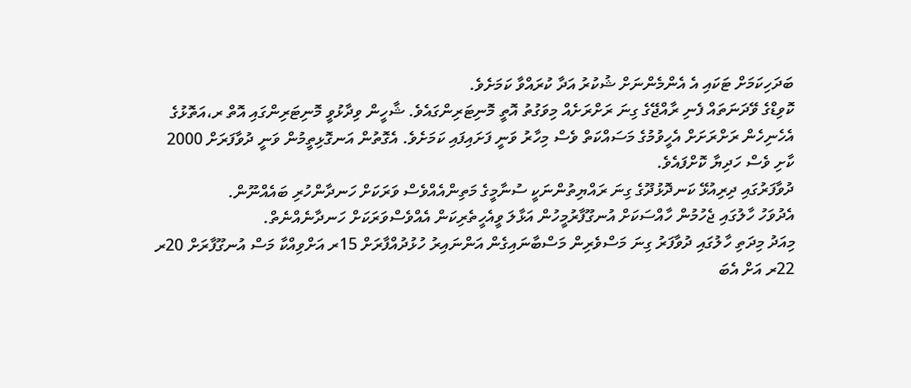ބަދަހިކަމަށް ޓަކައި އެ އެންމެންނަށް ޝުކުރު އަދާ ކުރައްވާ ކަމަށެވެ.
ކޮވިޑްގެ ވޭދަނަތައް ފެނި ރާއްޖޭގެ ގިނަ ރަށްރަށެއް މިވަގުތު އޮތީ މޮނިޓަރިންގައެވެ. ޝާހީން ވިދާޅުވީ މޮނިޓަރިންގައި އޮތް ރ،އަތޮޅުގެ އެހެނިހެން ރަށްރަށަށް އެހީވުމުގެ މަސައްކަތް ވެސް މިހާރު ވަނީ ފަށައިފައި ކަމަށެވެ. އެގޮތުން އަނގޮޅިތީމުން ވަނީ ދުވާފަރަށް 2000 ކާށި ވެސް ހަދިޔާ ކޮށްފައެވެ.
ދުވާފަރުގައި ދިރިއުޅޭ ކަނދޮޅުދޫގެ ގިނަ ރައްޔިތުންނަކީ ސުނާމީގެ މަތިންއެއްވެސް ވަރަކަށް ހަނދާންހުރި ބައެއްނޫން.
އެދުވަހު ހާލުގައި ޖެހުމުން ހާއްސަކަށް އުނގޫފާރުމީހުން އަޅާލަ ވީއެހީތެރިކަން އެއްވެސްވަރަކަށް ހަނދާނެއްނެތް.
މިއަދު މިދަތި ހާލުގައި ދުވާފަރު ގިނަ މަސްވެރިން މަސްބާނައިގެން އަންނައިރު ހުޅުދުއްފާރަށް 15ރ އަށްވިއްކާ މަސް އުނގޫފާރަށް 20ރ 22ރ އަށް އެބަ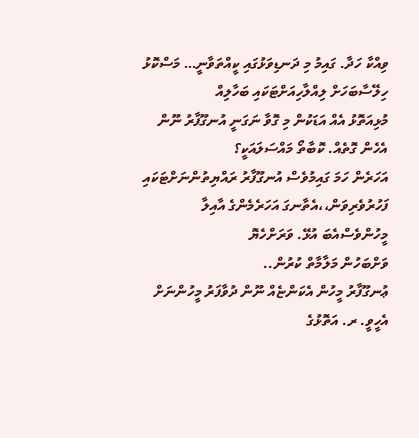ވިއްކާ ހަދާ. ގައިމު މި ދަނޑިވަޅުގައި ކީއްތަވާނީ… މަސްކޮޅު ހިލޭސާބަހަށް ލިއްލާހިއަށްޓަކައި ބަހާލިއް
މުޅިއަތޮޅު އެއް އަޑަކުން މި ގޮވާ ނަގަނީ އުނގޫފާރު ނޫން އެހެން ގޮތެއް. ކޮބާތޯ މައްސަލައަކީ؟
އަހަރެން ހަމަ ގައިމުވެސް އުނގޫފާރު ރައްޔިތުންނަށްޓަކައި ފަހުރުވެރިވަން،،އެތާނގަ އަހަރެމެންގެ އާއިލާ މީހުންވެސްއެބަ އުޅޭ. ވަރަށްހެޔޮ
ވަށްބަހުން މަލާމާތް ކުރުން..
ޢުނގޫފާރު މީހުން އެކަންޏެއް ނޫން ދުވާފަރު މީހުންނަށް އެހީވީ. ރ. އަތޮޅުގެ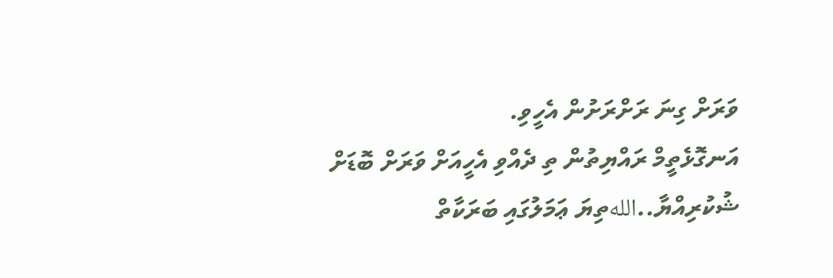ވަރަށް ގިނަ ރަށްރަށުން އެހީވި.
އަނގޮޅެތީމް ރައްޔިތުން ތި ދެއްވި އެހީއަށް ވަރަށް ބޮޑަށް ޝުކުރިއްޔާ..اللهތިޔަ ޢަމަލުގައި ބަރަކާތް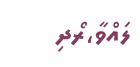ލައްވާ،ރޯދި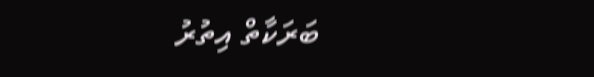ބަރަކާތް އިތުރު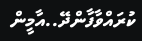ކުރައްވާފާންދޭ..އާމީން